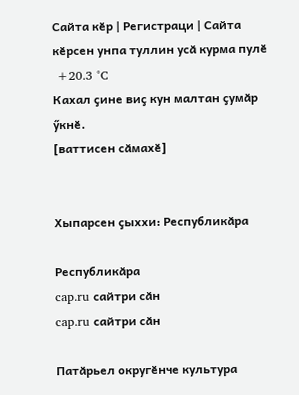Сайта кӗр | Регистраци | Сайта кӗрсен унпа туллин усӑ курма пулӗ
 +20.3 °C
Кахал ҫине виҫ кун малтан ҫумӑр ӳкнӗ.
[ваттисен сӑмахӗ]


Хыпарсен ҫыххи: Республикӑра

Республикӑра
cap.ru сайтри сӑн
cap.ru сайтри сӑн

Патӑрьел округӗнче культура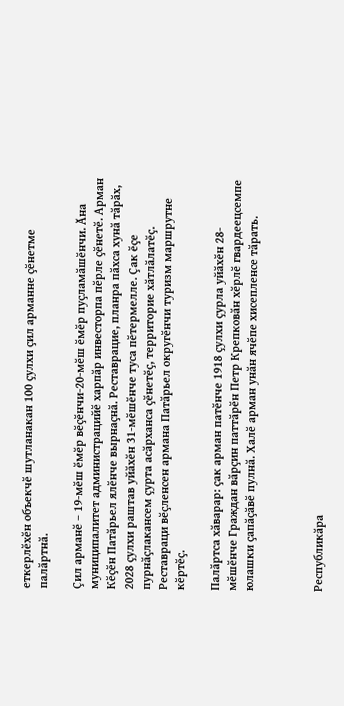еткерлӗхӗн объекчӗ шутланакан 100 ҫулхи ҫил арманне ҫӗнетме палӑртнӑ.

Ҫил арманӗ – 19-мӗш ӗмӗр вӗҫӗнчи-20-мӗш ӗмӗр пуҫламӑшӗнчи. Ӑна муниципалитет администрацийӗ харпӑр инвесторпа пӗрле ҫӗнетӗ. Арман Кӗҫӗн Патӑрьел ялӗнче вырнаҫнӑ. Реставрацие, планра пӑхса хунӑ тӑрӑх, 2028 ҫулхи раштав уйӑхӗн 31-мӗшӗнче туса пӗтермелле. Ҫак ӗҫе пурнӑҫлакансем ҫурта асӑрханса ҫӗнетӗҫ, территорие хӑтлӑлатӗҫ. Реставраци вӗҫленсен армана Патӑрьел округӗнчи туризм маршрутне кӗртӗҫ.

Палӑртса хӑварар: ҫак арман патӗнче 1918 ҫулхи ҫурла уйӑхӗн 28-мӗшӗнче Граждан вӑрҫин паттӑрӗн Петр Крепковӑн хӗрлӗ гвардеецсемпе юлашки ҫапӑҫӑвӗ пулнӑ. Халӗ арман унӑн ячӗпе хисепленсе тӑрать.



Республикӑра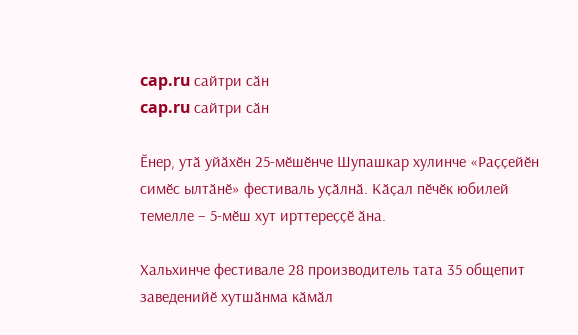cap.ru сайтри сӑн
cap.ru сайтри сӑн

Ӗнер, утӑ уйӑхӗн 25-мӗшӗнче Шупашкар хулинче «Раҫҫейӗн симӗс ылтӑнӗ» фестиваль уҫӑлнӑ. Кӑҫал пӗчӗк юбилей темелле – 5-мӗш хут ирттереҫҫӗ ӑна.

Хальхинче фестивале 28 производитель тата 35 общепит заведенийӗ хутшӑнма кӑмӑл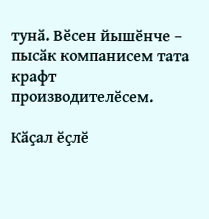тунӑ. Вӗсен йышӗнче – пысӑк компанисем тата крафт производителӗсем.

Кӑҫал ӗҫлӗ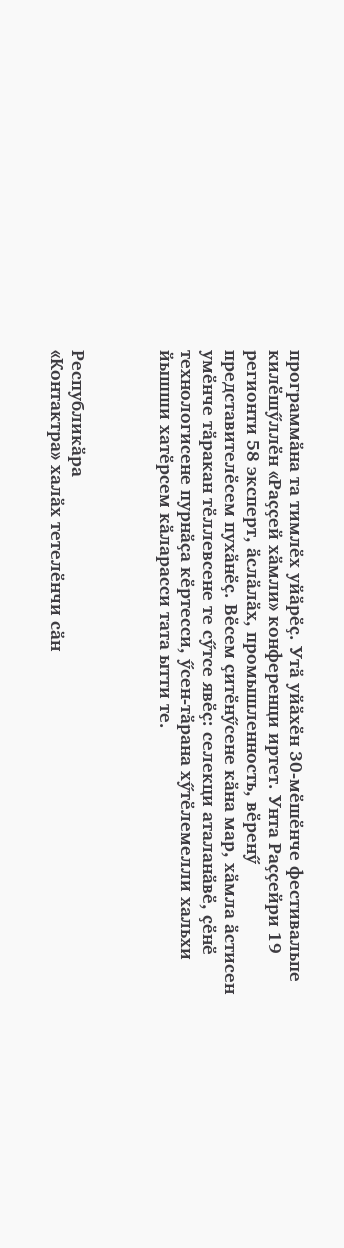программӑна та тимлӗх уйӑрӗҫ. Утӑ уйӑхӗн 30-мӗшӗнче фестивальпе килӗшӳллӗн «Раҫҫей хӑмли» конференци иртет. Унта Раҫҫейри 19 регионти 58 эксперт, ӑслӑлӑх, промышленность, вӗренӳ представителӗсем пухӑнӗҫ. Вӗсем ҫитӗнӳсене кӑна мар, хӑмла ӑстисен умӗнче тӑракан тӗллевсене те сӳтсе явӗҫ: селекци аталанӑвӗ, ҫӗнӗ технологисене пурнӑҫа кӗртесси, ӳсен-тӑрана хӳтӗлемелли хальхи йышши хатӗрсем кӑларасси тата ытти те.



Республикӑра
«Контактра» халӑх тетелӗнчи сӑн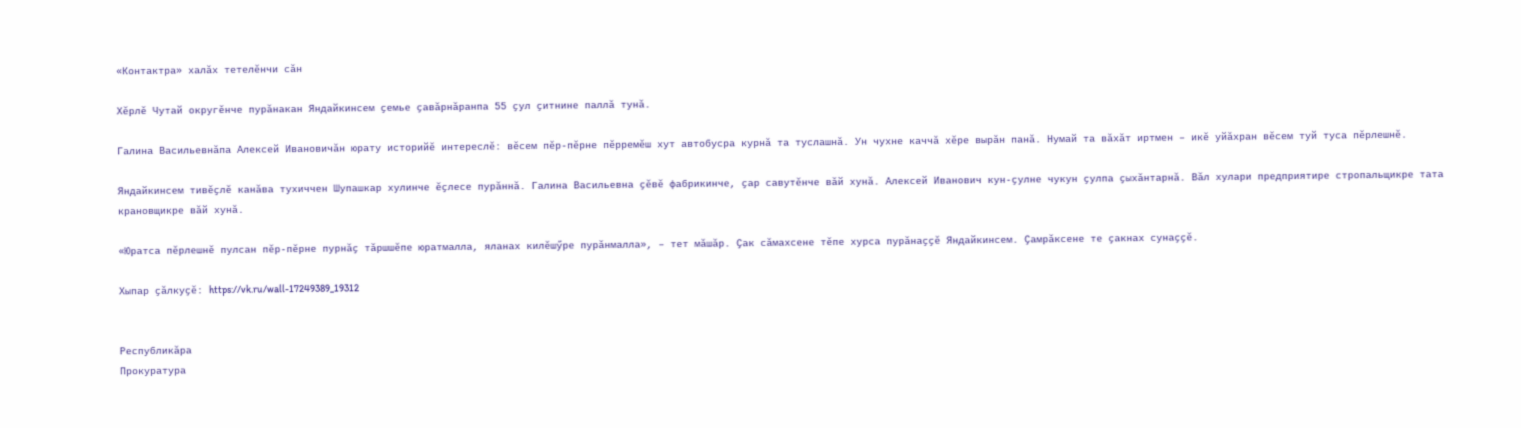«Контактра» халӑх тетелӗнчи сӑн

Хӗрлӗ Чутай округӗнче пурӑнакан Яндайкинсем ҫемье ҫавӑрнӑранпа 55 ҫул ҫитнине паллӑ тунӑ.

Галина Васильевнӑпа Алексей Ивановичӑн юрату историйӗ интереслӗ: вӗсем пӗр-пӗрне пӗрремӗш хут автобусра курнӑ та туслашнӑ. Ун чухне каччӑ хӗре вырӑн панӑ. Нумай та вӑхӑт иртмен – икӗ уйӑхран вӗсем туй туса пӗрлешнӗ.

Яндайкинсем тивӗҫлӗ канӑва тухиччен Шупашкар хулинче ӗҫлесе пурӑннӑ. Галина Васильевна ҫӗвӗ фабрикинче, ҫар савутӗнче вӑй хунӑ. Алексей Иванович кун-ҫулне чукун ҫулпа ҫыхӑнтарнӑ. Вӑл хулари предприятире стропальщикре тата крановщикре вӑй хунӑ.

«Юратса пӗрлешнӗ пулсан пӗр-пӗрне пурнӑҫ тӑршшӗпе юратмалла, яланах килӗшӳре пурӑнмалла», – тет мӑшӑр. Ҫак сӑмахсене тӗпе хурса пурӑнаҫҫӗ Яндайкинсем. Ҫамрӑксене те ҫакнах сунаҫҫӗ.

Хыпар ҫӑлкуҫӗ: https://vk.ru/wall-17249389_19312


Республикӑра
Прокуратура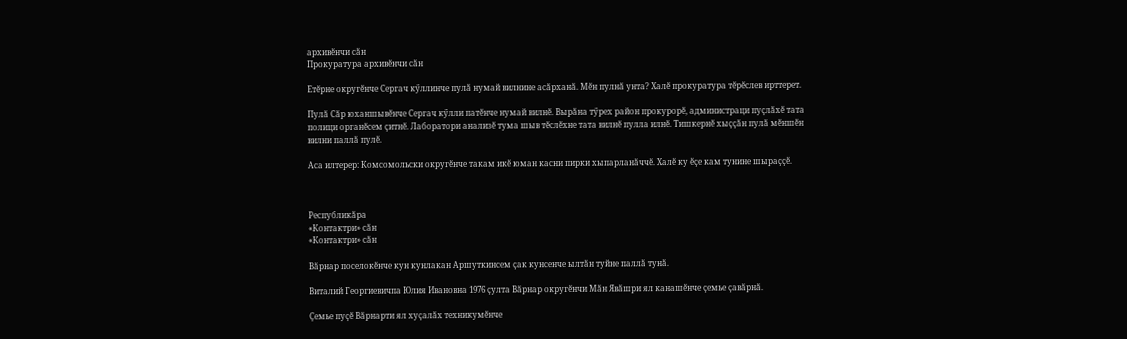архивӗнчи сӑн
Прокуратура архивӗнчи сӑн

Етӗрне округӗнче Сергач кӳллинче пулӑ нумай вилнине асӑрханӑ. Мӗн пулнӑ унта? Халӗ прокуратура тӗрӗслев ирттерет.

Пулӑ Сӑр юханшывӗнче Сергач кӳлли патӗнче нумай вилнӗ. Вырӑна тӳрех район прокурорӗ, администраци пуҫлӑхӗ тата полици органӗсем ҫитнӗ. Лаборатори анализӗ тума шыв тӗслӗхне тата вилнӗ пулла илнӗ. Тишкернӗ хыҫҫӑн пулӑ мӗншӗн вилни паллӑ пулӗ.

Аса илтерер: Комсомольски округӗнче такам икӗ юман касни пирки хыпарланӑччӗ. Халӗ ку ӗҫе кам тунине шыраҫҫӗ.



Республикӑра
«Контактри» сӑн
«Контактри» сӑн

Вӑрнар поселокӗнче кун кунлакан Аршуткинсем ҫак кунсенче ылтӑн туйне паллӑ тунӑ.

Виталий Георгиевичпа Юлия Ивановна 1976 ҫулта Вӑрнар округӗнчи Мӑн Явӑшри ял канашӗнче ҫемье ҫавӑрнӑ.

Ҫемье пуҫӗ Вӑрнарти ял хуҫалӑх техникумӗнче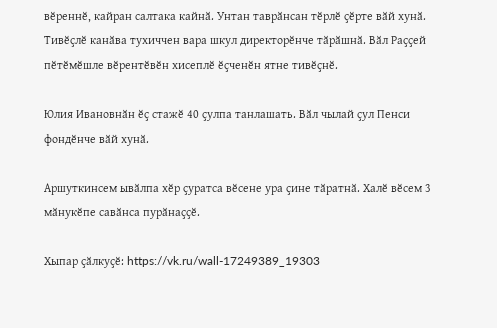вӗреннӗ, кайран салтака кайнӑ. Унтан таврӑнсан тӗрлӗ ҫӗрте вӑй хунӑ. Тивӗҫлӗ канӑва тухиччен вара шкул директорӗнче тӑрӑшнӑ. Вӑл Раҫҫей пӗтӗмӗшле вӗрентӗвӗн хисеплӗ ӗҫченӗн ятне тивӗҫнӗ.

Юлия Ивановнӑн ӗҫ стажӗ 40 ҫулпа танлашать. Вӑл чылай ҫул Пенси фондӗнче вӑй хунӑ.

Аршуткинсем ывӑлпа хӗр ҫуратса вӗсене ура ҫине тӑратнӑ. Халӗ вӗсем 3 мӑнукӗпе савӑнса пурӑнаҫҫӗ.

Хыпар ҫӑлкуҫӗ: https://vk.ru/wall-17249389_19303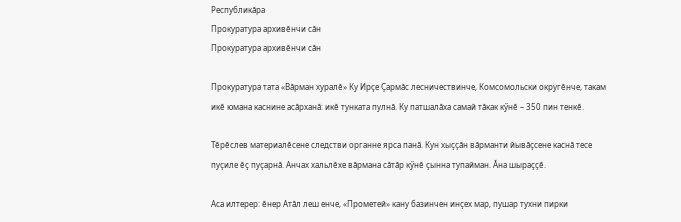Республикӑра
Прокуратура архивӗнчи сӑн
Прокуратура архивӗнчи сӑн

Прокуратура тата «Вӑрман хуралӗ» Ку Ирҫе Ҫармӑс лесничествинче, Комсомольски округӗнче, такам икӗ юмана каснине асӑрханӑ: икӗ тунката пулнӑ. Ку патшалӑха самай тӑкак кӳнӗ – 350 пин тенкӗ.

Тӗрӗслев материалӗсене следстви органне ярса панӑ. Кун хыҫҫӑн вӑрманти йывӑҫсене каснӑ тесе пуҫиле ӗҫ пуҫарнӑ. Анчах хальлӗхе вӑрмана сӑтӑр кӳнӗ ҫынна тупайман. Ӑна шыраҫҫӗ.

Аса илтерер: ӗнер Атӑл леш енче, «Прометей» кану базинчен инҫех мар, пушар тухни пирки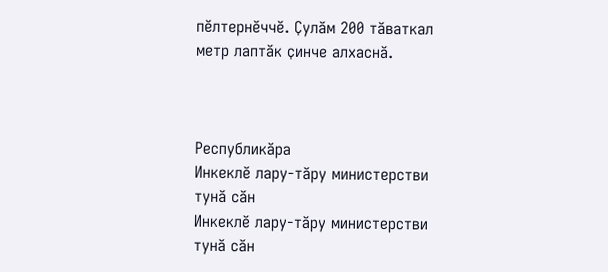пӗлтернӗччӗ. Ҫулӑм 200 тӑваткал метр лаптӑк ҫинче алхаснӑ.



Республикӑра
Инкеклӗ лару-тӑру министерстви тунӑ сӑн
Инкеклӗ лару-тӑру министерстви тунӑ сӑн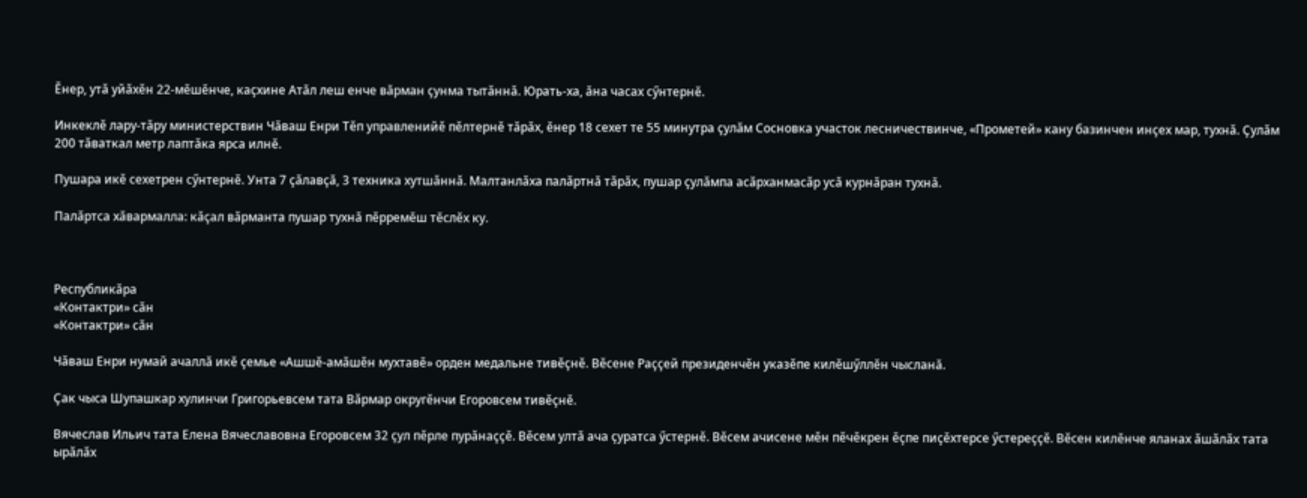Ӗнер, утӑ уйӑхӗн 22-мӗшӗнче, каҫхине Атӑл леш енче вӑрман ҫунма тытӑннӑ. Юрать-ха, ӑна часах сӳнтернӗ.

Инкеклӗ лару-тӑру министерствин Чӑваш Енри Тӗп управленийӗ пӗлтернӗ тӑрӑх, ӗнер 18 сехет те 55 минутра ҫулӑм Сосновка участок лесничествинче, «Прометей» кану базинчен инҫех мар, тухнӑ. Ҫулӑм 200 тӑваткал метр лаптӑка ярса илнӗ.

Пушара икӗ сехетрен сӳнтернӗ. Унта 7 ҫӑлавҫӑ, 3 техника хутшӑннӑ. Малтанлӑха палӑртнӑ тӑрӑх, пушар ҫулӑмпа асӑрханмасӑр усӑ курнӑран тухнӑ.

Палӑртса хӑвармалла: кӑҫал вӑрманта пушар тухнӑ пӗрремӗш тӗслӗх ку.



Республикӑра
«Контактри» сӑн
«Контактри» сӑн

Чӑваш Енри нумай ачаллӑ икӗ ҫемье «Ашшӗ-амӑшӗн мухтавӗ» орден медальне тивӗҫнӗ. Вӗсене Раҫҫей президенчӗн указӗпе килӗшӳллӗн чысланӑ.

Ҫак чыса Шупашкар хулинчи Григорьевсем тата Вӑрмар округӗнчи Егоровсем тивӗҫнӗ.

Вячеслав Ильич тата Елена Вячеславовна Егоровсем 32 ҫул пӗрле пурӑнаҫҫӗ. Вӗсем ултӑ ача ҫуратса ӳстернӗ. Вӗсем ачисене мӗн пӗчӗкрен ӗҫпе пиҫӗхтерсе ӳстереҫҫӗ. Вӗсен килӗнче яланах ӑшӑлӑх тата ырӑлӑх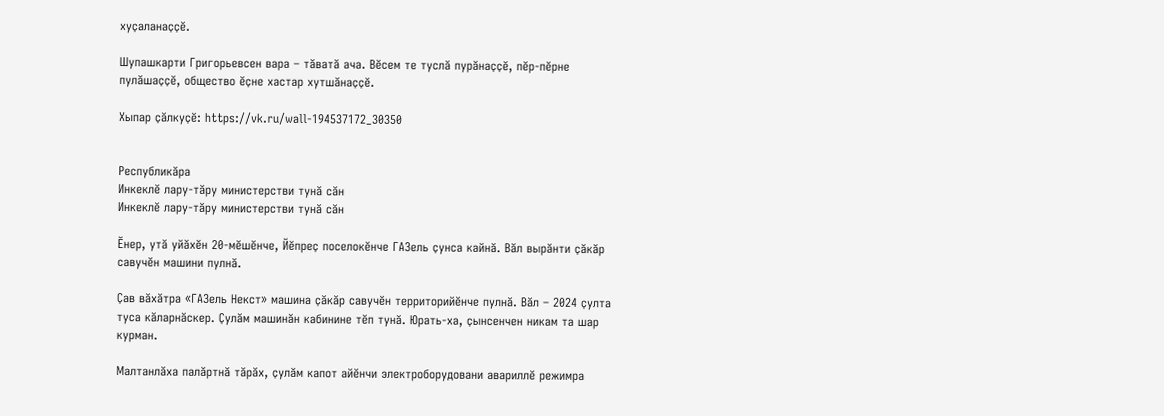хуҫаланаҫҫӗ.

Шупашкарти Григорьевсен вара – тӑватӑ ача. Вӗсем те туслӑ пурӑнаҫҫӗ, пӗр-пӗрне пулӑшаҫҫӗ, общество ӗҫне хастар хутшӑнаҫҫӗ.

Хыпар ҫӑлкуҫӗ: https://vk.ru/wall-194537172_30350


Республикӑра
Инкеклӗ лару-тӑру министерстви тунӑ сӑн
Инкеклӗ лару-тӑру министерстви тунӑ сӑн

Ӗнер, утӑ уйӑхӗн 20-мӗшӗнче, Йӗпреҫ поселокӗнче ГАЗель ҫунса кайнӑ. Вӑл вырӑнти ҫӑкӑр савучӗн машини пулнӑ.

Ҫав вӑхӑтра «ГАЗель Некст» машина ҫӑкӑр савучӗн территорийӗнче пулнӑ. Вӑл – 2024 ҫулта туса кӑларнӑскер. Ҫулӑм машинӑн кабинине тӗп тунӑ. Юрать-ха, ҫынсенчен никам та шар курман.

Малтанлӑха палӑртнӑ тӑрӑх, ҫулӑм капот айӗнчи электроборудовани авариллӗ режимра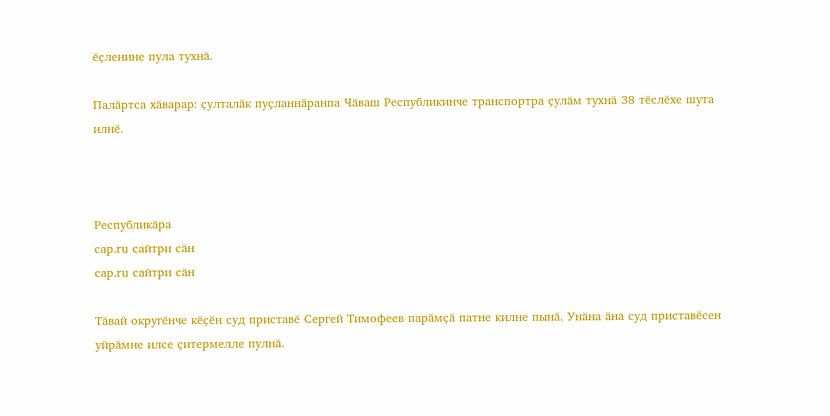ӗҫленине пула тухнӑ.

Палӑртса хӑварар: ҫулталӑк пуҫланнӑранпа Чӑваш Республикинче транспортра ҫулӑм тухнӑ 38 тӗслӗхе шута илнӗ.



Республикӑра
cap.ru сайтри сӑн
cap.ru сайтри сӑн

Тӑвай округӗнче кӗҫӗн суд приставӗ Сергей Тимофеев парӑмҫӑ патне килне пынӑ. Унӑна ӑна суд приставӗсен уйрӑмне илсе ҫитермелле пулнӑ.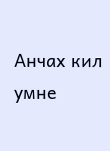Анчах кил умне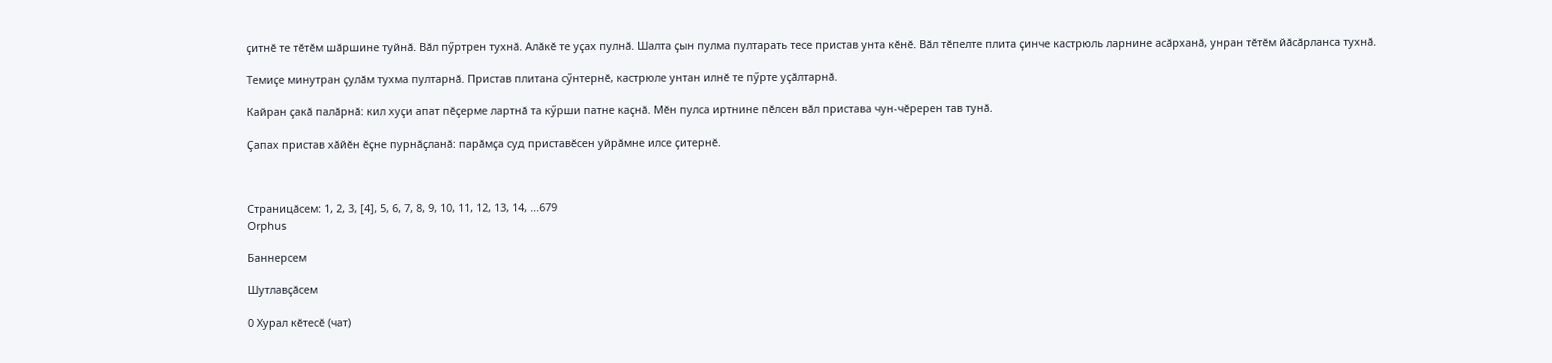ҫитнӗ те тӗтӗм шӑршине туйнӑ. Вӑл пӳртрен тухнӑ. Алӑкӗ те уҫах пулнӑ. Шалта ҫын пулма пултарать тесе пристав унта кӗнӗ. Вӑл тӗпелте плита ҫинче кастрюль ларнине асӑрханӑ, унран тӗтӗм йӑсӑрланса тухнӑ.

Темиҫе минутран ҫулӑм тухма пултарнӑ. Пристав плитана сӳнтернӗ, кастрюле унтан илнӗ те пӳрте уҫӑлтарнӑ.

Кайран ҫакӑ палӑрнӑ: кил хуҫи апат пӗҫерме лартнӑ та кӳрши патне каҫнӑ. Мӗн пулса иртнине пӗлсен вӑл пристава чун-чӗререн тав тунӑ.

Ҫапах пристав хӑйӗн ӗҫне пурнӑҫланӑ: парӑмҫа суд приставӗсен уйрӑмне илсе ҫитернӗ.



Страницӑсем: 1, 2, 3, [4], 5, 6, 7, 8, 9, 10, 11, 12, 13, 14, ...679
Orphus

Баннерсем

Шутлавҫӑсем

0 Хурал кӗтесӗ (чат)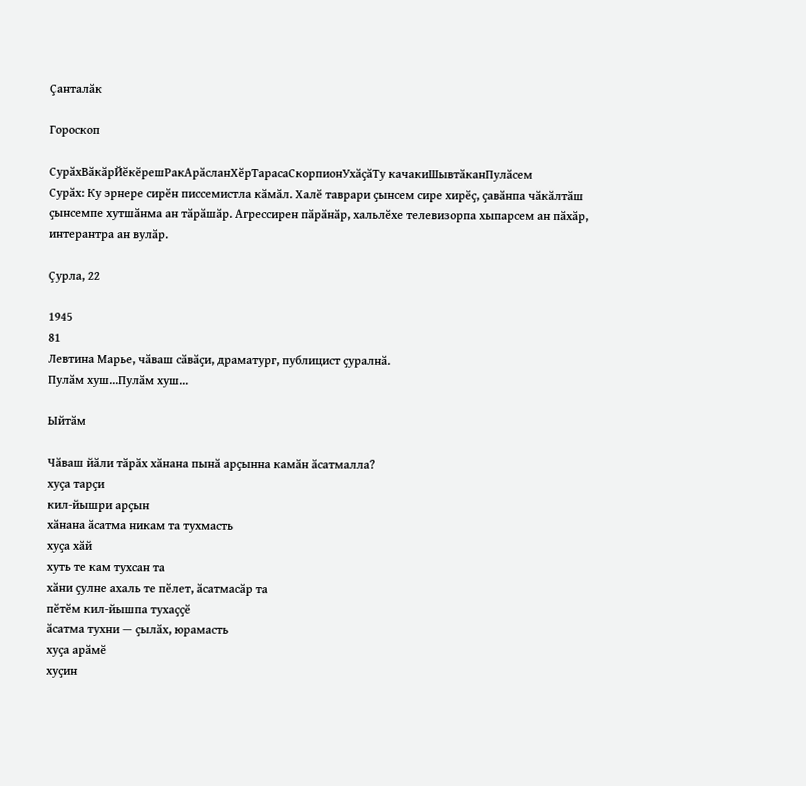Ҫанталӑк

Гороскоп

СурӑхВӑкӑрЙӗкӗрешРакАрӑсланХӗрТарасаСкорпионУхӑҫӑТу качакиШывтӑканПулӑсем
Сурӑх: Ку эрнере сирӗн писсемистла кӑмӑл. Халӗ таврари ҫынсем сире хирӗҫ, ҫавӑнпа чӑкӑлтӑш ҫынсемпе хутшӑнма ан тӑрӑшӑр. Агрессирен пӑрӑнӑр, хальлӗхе телевизорпа хыпарсем ан пӑхӑр, интерантра ан вулӑр.

Ҫурла, 22

1945
81
Левтина Марье, чӑваш сӑвӑҫи, драматург, публицист ҫуралнӑ.
Пулӑм хуш...Пулӑм хуш...

Ыйтӑм

Чӑваш йӑли тӑрӑх хӑнана пынӑ арҫынна камӑн ӑсатмалла?
хуҫа тарҫи
кил-йышри арҫын
хӑнана ӑсатма никам та тухмасть
хуҫа хӑй
хуть те кам тухсан та
хӑни ҫулне ахаль те пӗлет, ӑсатмасӑр та
пӗтӗм кил-йышпа тухаҫҫӗ
ӑсатма тухни — ҫылӑх, юрамасть
хуҫа арӑмӗ
хуҫин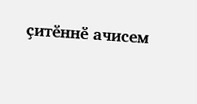ҫитӗннӗ ачисем